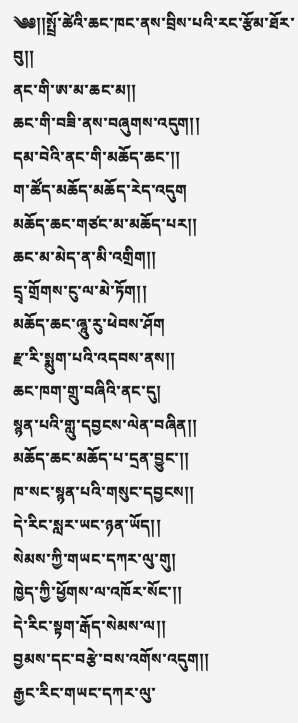༄༅།།སྤྲོ་ཚེའི་ཆང་ཁང་ནས་བྲིས་པའི་རང་རྩོམ་ཐོར་བུ།།
ནང་གི་ཨ་མ་ཆང་མ།།
ཆང་གི་བཟི་ནས་བཞུགས་འདུག།།
དམ་བེའི་ནང་གི་མཆོད་ཆང་།།
ག་ཚོད་མཆོད་མཆོད་རེད་འདུག
མཆོད་ཆང་གཙང་མ་མཆོད་པར།།
ཆང་མ་མེད་ན་མི་འགྲིག།།
དྲྭ་གྲོགས་ངུ་ལ་མེ་ཏོག།།
མཆོད་ཆང་ཞཱུ་རུ་ཕེབས་ཤོག
རྫ་རི་སྨུག་པའི་འདབས་ནས།།
ཆང་ཁག་གྲུ་བཞིའི་ནང་དུ།
སྙན་པའི་གླུ་དབྱངས་ལེན་བཞིན།།
མཆོད་ཆང་མཆོད་པ་དྲན་བྱུང་།།
ཁ་སང་སྙན་པའི་གསུང་དབྱངས།།
དེ་རིང་སླར་ཡང་ཉན་ཡོད།།
སེམས་ཀྱི་གཡང་དཀར་ལུ་གུ།
ཁྱེད་ཀྱི་ཕྱོགས་ལ་འཁོར་སོང་།།
དེ་རིང་སྟག་རྒོད་སེམས་ལ།།
བྱམས་དང་བརྩེ་བས་འགོས་འདུག།།
རྒྱང་རིང་གཡང་དཀར་ལུ་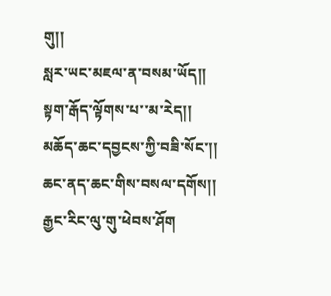གུ།།
སླར་ཡང་མཇལ་ན་བསམ་ཡོད།།
སྟག་རྒོད་ལྟོགས་པ་་མ་རེད།།
མཆོད་ཆང་དབྱངས་ཀྱི་བཟི་སོང་།།
ཆང་ནད་ཆང་གིས་བསལ་དགོས།།
རྒྱང་རིང་ལུ་གུ་ཕེབས་ཤོག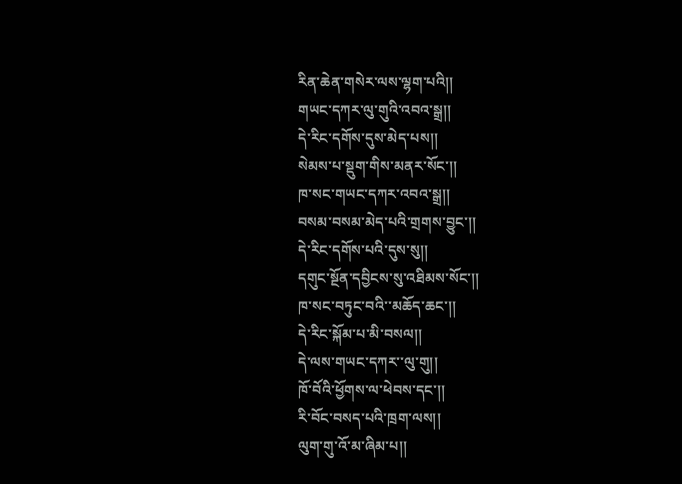རིན་ཆེན་གསེར་ལས་ལྷག་པའི།།
གཡང་དཀར་ལུ་གུའི་འབའ་སྒྲ།།
དེ་རིང་དགོས་དུས་མེད་པས།།
སེམས་པ་སྡུག་གིས་མནར་སོང་།།
ཁ་སང་གཡང་དཀར་འབའ་སྒྲ།།
བསམ་བསམ་མེད་པའི་གྲགས་བྱུང་།།
དེ་རིང་དགོས་པའི་དུས་སུ།།
དགུང་སྔོན་དབྱིངས་སུ་འཐིམས་སོང་།།
ཁ་སང་བཏུང་བའི་་མཆོད་ཆང་།།
དེ་རིང་སྐོམ་པ་མི་བསལ།།
དེ་ལས་གཡང་དཀར་་ལུ་གུ།།
ཁོ་བོའི་ཕྱོགས་ལ་ཕེབས་དང་།།
རི་བོང་བསད་པའི་ཁྲག་ལས།།
ལུག་གུ་འོ་མ་ཞིམ་པ།།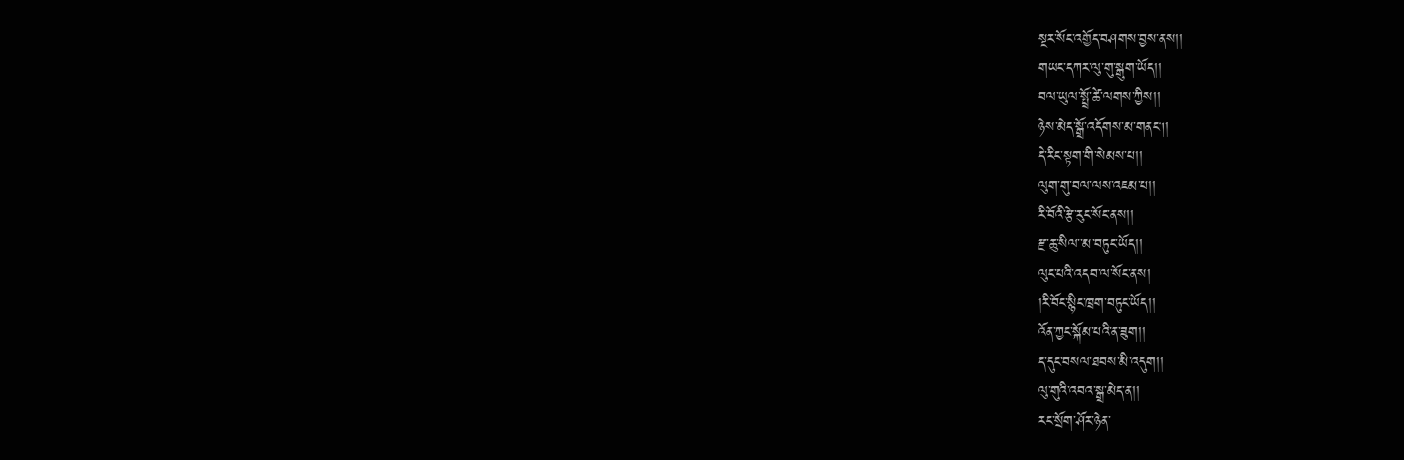སྔར་སོང་འགྱོད་བཤགས་བྱས་ནས།།
གཡང་དཀར་ལུ་གུ་སྒུག་ཡོད།།
བལ་ཡུལ་སྤྲོ་ཚེ་ལགས་ཀྱིས།།
ཉེས་མེད་སྒྲོ་འདོགས་མ་གནང།།
དེ་རིང་སྟག་གི་སེམས་པ།།
ལུག་གུ་བལ་ལས་འཇམ་པ།།
རི་བོའི་རྩེ་རུང་སོང་ནས།།
རྫ་ཆུ་སིལ་་མ་བཏུང་ཡོད།།
ལུང་པའི་འདབ་ལ་སོང་ནས།
།རི་བོང་སྙིང་ཁྲག་བཏུང་ཡོད།།
འོན་ཀྱང་སྐོམ་པའི་ན་ཟུག།།
ད་དུང་བསལ་ཐབས་མི་འདུག།།
ལུ་གུའི་འབའ་སྒྲ་མེད་ན།།
རང་སྲོག་ཤོར་ཉེན་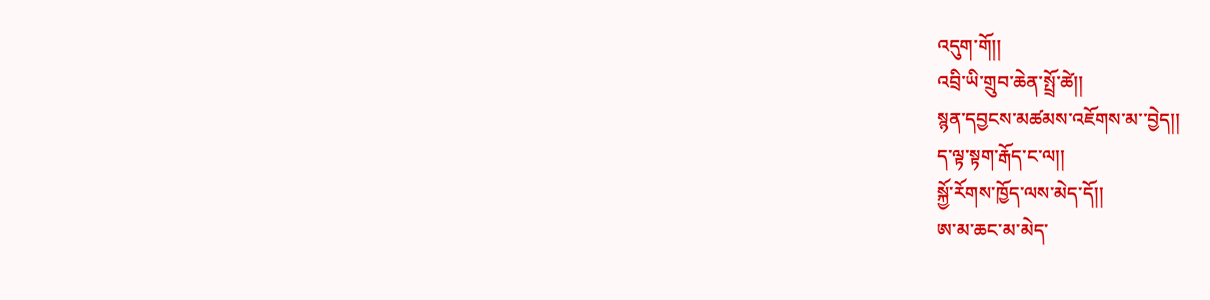འདུག་གོ།།
འབྲི་ཡི་གྲུབ་ཆེན་སྤྲོ་ཚེ།།
སྙན་དབྱངས་མཚམས་འཇོགས་མ་་བྱེད།།
ད་ལྟ་སྟག་རྒོད་ང་ལ།།
སྐྱོ་རོགས་ཁྱོད་ལས་མེད་དོ།།
ཨ་མ་ཆང་མ་མེད་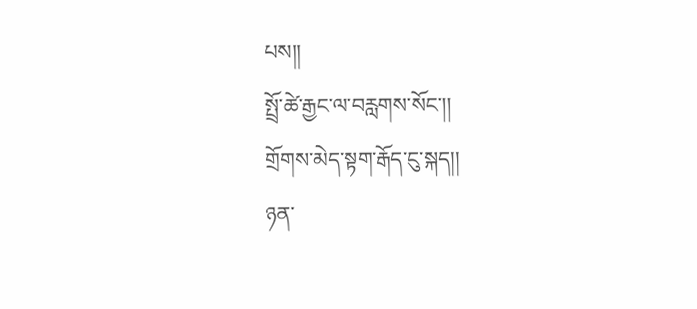པས།།
སྤྲོ་ཚེ་རྒྱང་ལ་བརླགས་སོང་།།
གྲོགས་མེད་སྟག་རྒོད་ངུ་སྐད།།
ཉན་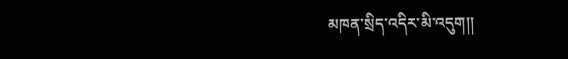མཁན་སྲིད་འདིར་མི་འདུག།།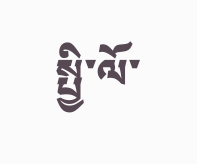སྤྱི་ལོ་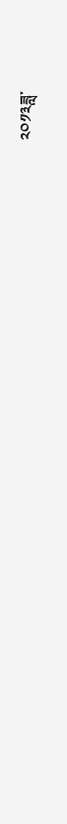༢༠༡༣ཟླ་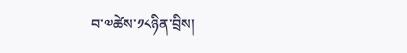བ་༧ཚེས་༡༨ཉིན་བྲིས།